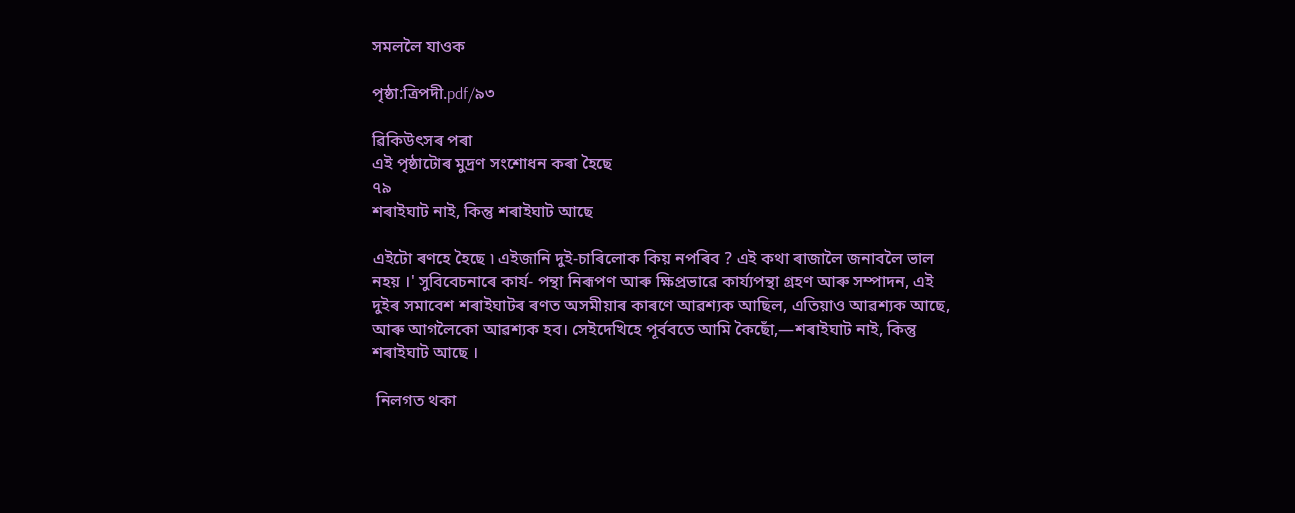সমললৈ যাওক

পৃষ্ঠা:ত্ৰিপদী.pdf/৯৩

ৱিকিউৎসৰ পৰা
এই পৃষ্ঠাটোৰ মুদ্ৰণ সংশোধন কৰা হৈছে
৭৯
শৰাইঘাট নাই, কিন্তু শৰাইঘাট আছে

এইটো ৰণহে হৈছে ৷ এইজানি দুই-চাৰিলোক কিয় নপৰিব ? এই কথা ৰাজালৈ জনাবলৈ ভাল নহয় ।' সুবিবেচনাৰে কাৰ্য- পন্থা নিৰূপণ আৰু ক্ষিপ্ৰভাৱে কাৰ্য্যপন্থা গ্ৰহণ আৰু সম্পাদন, এই দুইৰ সমাবেশ শৰাইঘাটৰ ৰণত অসমীয়াৰ কাৰণে আৱশ্যক আছিল, এতিয়াও আৱশ্যক আছে, আৰু আগলৈকো আৱশ্যক হব। সেইদেখিহে পূর্ববতে আমি কৈছোঁ,—শৰাইঘাট নাই, কিন্তু শৰাইঘাট আছে ।

 নিলগত থকা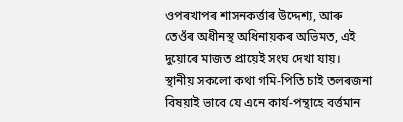ওপৰখাপৰ শাসনকৰ্ত্তাৰ উদ্দেশ্য, আৰু তেওঁৰ অধীনস্থ অধিনায়কৰ অভিমত, এই দুয়োৰে মাজত প্ৰায়েই সংঘ দেখা যায়। স্থানীয় সকলো কথা গমি-পিতি চাই তলৰজনা বিষয়াই ভাবে যে এনে কাৰ্য-পন্থাহে বৰ্ত্তমান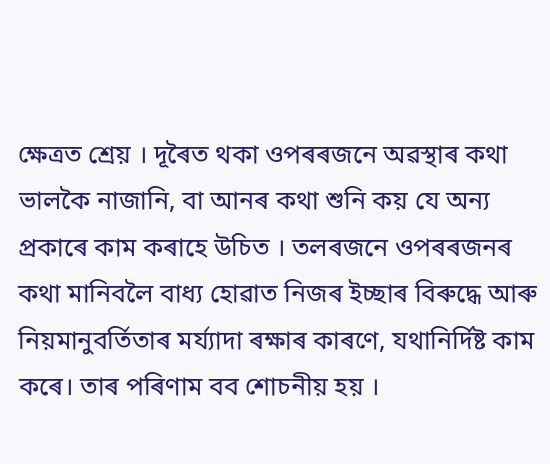ক্ষেত্ৰত শ্ৰেয় । দূৰৈত থকা ওপৰৰজনে অৱস্থাৰ কথা ভালকৈ নাজানি, বা আনৰ কথা শুনি কয় যে অন্য প্ৰকাৰে কাম কৰাহে উচিত । তলৰজনে ওপৰৰজনৰ কথা মানিবলৈ বাধ্য হোৱাত নিজৰ ইচ্ছাৰ বিৰুদ্ধে আৰু নিয়মানুবর্তিতাৰ মৰ্য্যাদা ৰক্ষাৰ কাৰণে, যথানির্দিষ্ট কাম কৰে। তাৰ পৰিণাম বব শোচনীয় হয় ।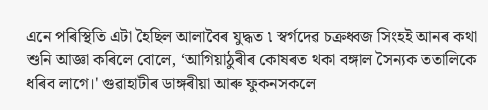এনে পৰিস্থিতি এটা হৈছিল আলাবৈৰ যুদ্ধত ৷ স্বৰ্গদেৱ চক্ৰধ্বজ সিংহই আনৰ কথা শুনি আজ্ঞা কৰিলে বোলে, ‘আগিয়াঠুৰীৰ কোষৰত থকা বঙ্গাল সৈন্যক ততালিকে ধৰিব লাগে।' গুৱাহাটীৰ ডাঙ্গৰীয়া আৰু ফুকনসকলে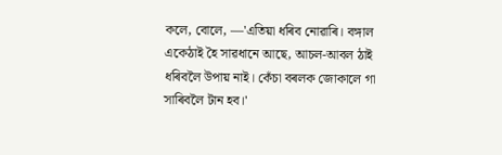কলে, বোলে, —'এতিয়া ধৰিব নোৱাৰি। বঙ্গাল একেঠাই হৈ সাৱধানে আছে, আচল-আবল ঠাই ধৰিবলৈ উপায় নাই। কেঁচা বৰলক জোকালে গা সাৰিবলৈ টান হব।'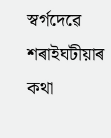স্বৰ্গদেৱে শৰাইঘটীয়াৰ কথা